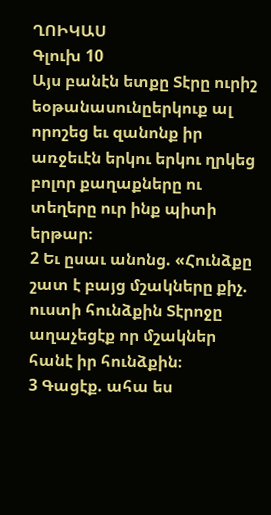ՂՈԻԿԱՍ
Գլուխ 10
Այս բանէն ետքը Տէրը ուրիշ եօթանասունըերկուք ալ որոշեց եւ զանոնք իր առջեւէն երկու երկու ղրկեց բոլոր քաղաքները ու տեղերը ուր ինք պիտի երթար։
2 Եւ ըսաւ անոնց. «Հունձքը շատ է բայց մշակները քիչ. ուստի հունձքին Տէրոջը աղաչեցէք որ մշակներ հանէ իր հունձքին։
3 Գացէք. ահա ես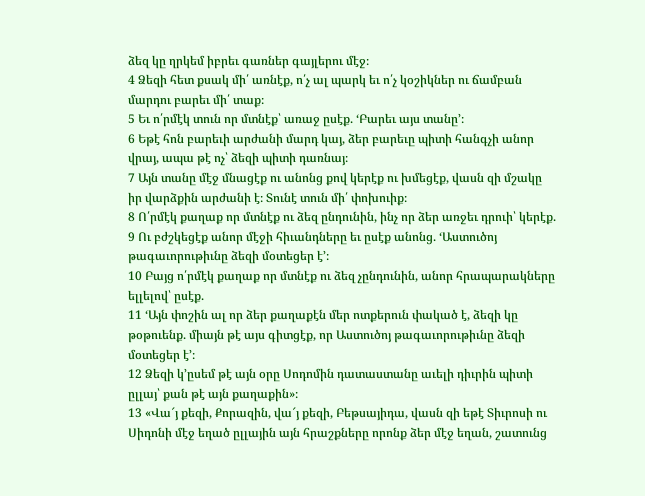ձեզ կը ղրկեմ իբրեւ գառներ գայլերու մէջ։
4 Ձեզի հետ քսակ մի՛ առնէք, ո՛չ ալ պարկ եւ ո՛չ կօշիկներ ու ճամբան մարդու բարեւ մի՛ տաք։
5 Եւ ո՛րմէկ տուն որ մտնէք՝ առաջ ըսէք. ‘Բարեւ այս տանը’։
6 Եթէ հոն բարեւի արժանի մարդ կայ, ձեր բարեւը պիտի հանգչի անոր վրայ, ապա թէ ոչ՝ ձեզի պիտի դառնայ։
7 Այն տանը մէջ մնացէք ու անոնց քով կերէք ու խմեցէք, վասն զի մշակը իր վարձքին արժանի է։ Տունէ տուն մի՛ փոխուիք։
8 Ո՛րմէկ քաղաք որ մտնէք ու ձեզ ընդունին, ինչ որ ձեր առջեւ դրուի՝ կերէք.
9 Ու բժշկեցէք անոր մէջի հիւանդները եւ ըսէք անոնց. ‘Աստուծոյ թագաւորութիւնը ձեզի մօտեցեր է’։
10 Բայց ո՛րմէկ քաղաք որ մտնէք ու ձեզ չընդունին, անոր հրապարակները ելլելով՝ ըսէք.
11 ‘Այն փոշին ալ որ ձեր քաղաքէն մեր ոտքերուն փակած է, ձեզի կը թօթուենք. միայն թէ այս գիտցէք, որ Աստուծոյ թագաւորութիւնը ձեզի մօտեցեր է’։
12 Ձեզի կ’ըսեմ թէ այն օրը Սոդոմին դատաստանը աւելի դիւրին պիտի ըլլայ՝ քան թէ այն քաղաքին»։
13 «Վա՜յ քեզի, Քորազին, վա՜յ քեզի, Բեթսայիդա, վասն զի եթէ Տիւրոսի ու Սիդոնի մէջ եղած ըլլային այն հրաշքները որոնք ձեր մէջ եղան, շատունց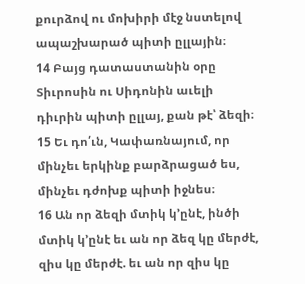քուրձով ու մոխիրի մէջ նստելով ապաշխարած պիտի ըլլային։
14 Բայց դատաստանին օրը Տիւրոսին ու Սիդոնին աւելի դիւրին պիտի ըլլայ, քան թէ՝ ձեզի։
15 Եւ դո՛ւն, Կափառնայում, որ մինչեւ երկինք բարձրացած ես, մինչեւ դժոխք պիտի իջնես։
16 Ան որ ձեզի մտիկ կ’ընէ, ինծի մտիկ կ’ընէ եւ ան որ ձեզ կը մերժէ, զիս կը մերժէ. եւ ան որ զիս կը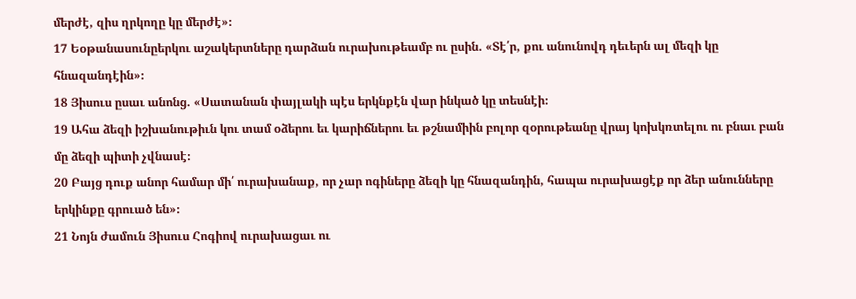մերժէ, զիս ղրկողը կը մերժէ»։
17 Եօթանասունըերկու աշակերտները դարձան ուրախութեամբ ու ըսին. «Տէ՛ր, քու անունովդ դեւերն ալ մեզի կը հնազանդէին»։
18 Յիսուս ըսաւ անոնց. «Սատանան փայլակի պէս երկնքէն վար ինկած կը տեսնէի։
19 Ահա ձեզի իշխանութիւն կու տամ օձերու եւ կարիճներու եւ թշնամիին բոլոր զօրութեանը վրայ կոխկռտելու ու բնաւ բան մը ձեզի պիտի չվնասէ։
20 Բայց դուք անոր համար մի՛ ուրախանաք, որ չար ոգիները ձեզի կը հնազանդին, հապա ուրախացէք որ ձեր անունները երկինքը գրուած են»։
21 Նոյն ժամուն Յիսուս Հոգիով ուրախացաւ ու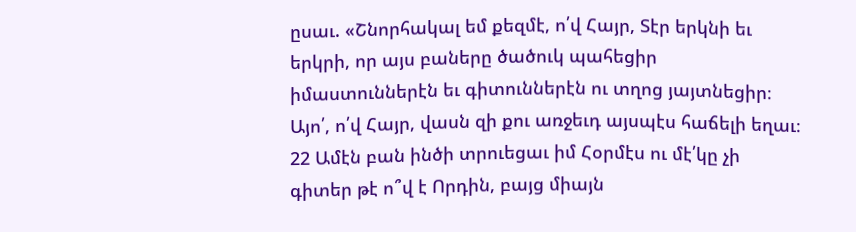ըսաւ. «Շնորհակալ եմ քեզմէ, ո՛վ Հայր, Տէր երկնի եւ երկրի, որ այս բաները ծածուկ պահեցիր իմաստուններէն եւ գիտուններէն ու տղոց յայտնեցիր։ Այո՛, ո՛վ Հայր, վասն զի քու առջեւդ այսպէս հաճելի եղաւ։
22 Ամէն բան ինծի տրուեցաւ իմ Հօրմէս ու մէ՛կը չի գիտեր թէ ո՞վ է Որդին, բայց միայն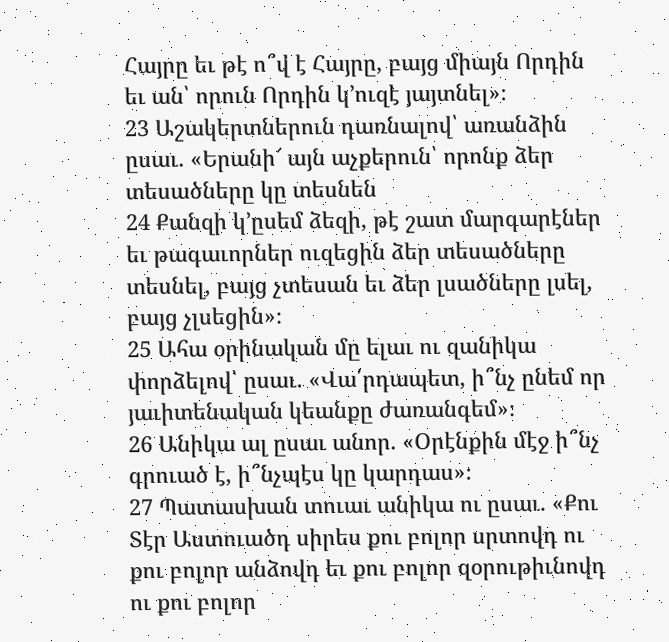Հայրը եւ թէ ո՞վ է Հայրը, բայց միայն Որդին եւ ան՝ որուն Որդին կ’ուզէ յայտնել»։
23 Աշակերտներուն դառնալով՝ առանձին ըսաւ. «Երանի՜ այն աչքերուն՝ որոնք ձեր տեսածները կը տեսնեն
24 Քանզի կ’ըսեմ ձեզի, թէ շատ մարգարէներ եւ թագաւորներ ուզեցին ձեր տեսածները տեսնել, բայց չտեսան եւ ձեր լսածները լսել, բայց չլսեցին»։
25 Ահա օրինական մը ելաւ ու զանիկա փորձելով՝ ըսաւ. «Վա՛րդապետ, ի՞նչ ընեմ որ յաւիտենական կեանքը ժառանգեմ»։
26 Անիկա ալ ըսաւ անոր. «Օրէնքին մէջ ի՞նչ գրուած է, ի՞նչպէս կը կարդաս»։
27 Պատասխան տուաւ անիկա ու ըսաւ. «Քու Տէր Աստուածդ սիրես քու բոլոր սրտովդ ու քու բոլոր անձովդ եւ քու բոլոր զօրութիւնովդ ու քու բոլոր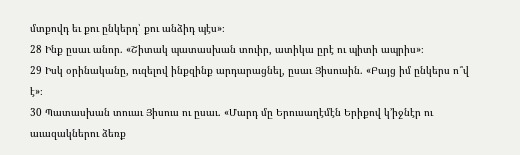մտքովդ եւ քու ընկերդ՝ քու անձիդ պէս»։
28 Ինք ըսաւ անոր. «Շիտակ պատասխան տուիր, ատիկա ըրէ ու պիտի ապրիս»։
29 Իսկ օրինականը, ուզելով ինքզինք արդարացնել, ըսաւ Յիսուսին. «Բայց իմ ընկերս ո՞վ է»։
30 Պատասխան տուաւ Յիսուս ու ըսաւ. «Մարդ մը Երուսաղէմէն Երիքով կ’իջնէր ու աւազակներու ձեռք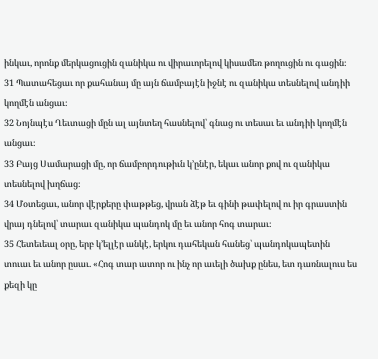ինկաւ, որոնք մերկացուցին զանիկա ու վիրաւորելով կիսամեռ թողուցին ու գացին։
31 Պատահեցաւ որ քահանայ մը այն ճամբայէն իջնէ ու զանիկա տեսնելով անդիի կողմէն անցաւ։
32 Նոյնպէս Ղեւտացի մըն ալ այնտեղ հասնելով՝ գնաց ու տեսաւ եւ անդիի կողմէն անցաւ։
33 Բայց Սամարացի մը, որ ճամբորդութիւն կ’ընէր, եկաւ անոր քով ու զանիկա տեսնելով խղճաց։
34 Մօտեցաւ, անոր վէրքերը փաթթեց, վրան ձէթ եւ գինի թափելով ու իր գրաստին վրայ դնելով՝ տարաւ զանիկա պանդոկ մը եւ անոր հոգ տարաւ։
35 Հետեւեալ օրը, երբ կ’ելլէր անկէ, երկու դահեկան հանեց՝ պանդոկապետին տուաւ եւ անոր ըսաւ. «Հոգ տար ատոր ու ինչ որ աւելի ծախք ընես, ետ դառնալուս ես քեզի կը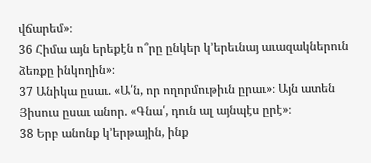վճարեմ»։
36 Հիմա այն երեքէն ո՞րը ընկեր կ’երեւնայ աւազակներուն ձեռքը ինկողին»։
37 Անիկա ըսաւ. «Ա՛ն, որ ողորմութիւն ըրաւ»։ Այն ատեն Յիսուս ըսաւ անոր. «Գնա՛, դուն ալ այնպէս ըրէ»։
38 Երբ անոնք կ’երթային, ինք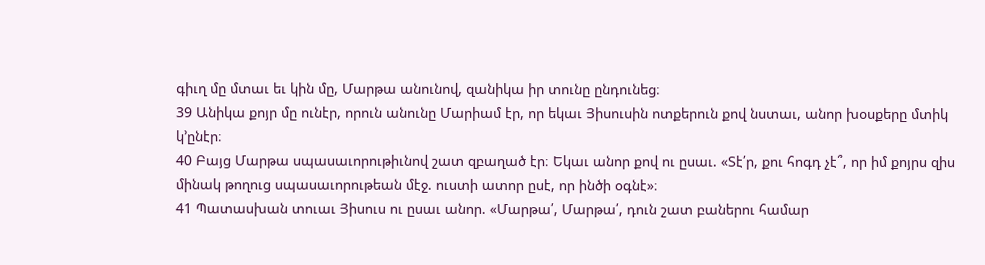գիւղ մը մտաւ եւ կին մը, Մարթա անունով, զանիկա իր տունը ընդունեց։
39 Անիկա քոյր մը ունէր, որուն անունը Մարիամ էր, որ եկաւ Յիսուսին ոտքերուն քով նստաւ, անոր խօսքերը մտիկ կ’ընէր։
40 Բայց Մարթա սպասաւորութիւնով շատ զբաղած էր։ Եկաւ անոր քով ու ըսաւ. «Տէ՛ր, քու հոգդ չէ՞, որ իմ քոյրս զիս մինակ թողուց սպասաւորութեան մէջ. ուստի ատոր ըսէ, որ ինծի օգնէ»։
41 Պատասխան տուաւ Յիսուս ու ըսաւ անոր. «Մարթա՛, Մարթա՛, դուն շատ բաներու համար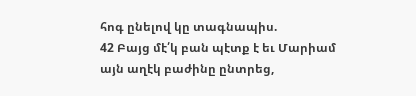հոգ ընելով կը տագնապիս.
42 Բայց մէ՛կ բան պէտք է եւ Մարիամ այն աղէկ բաժինը ընտրեց,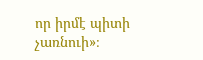որ իրմէ պիտի չառնուի»։